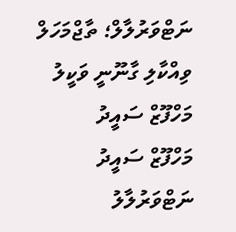ނަޓްވަރުލާލް؛ ތާޖްމަހަލް ވިއްކާލި ގާނޫނީ ވަކީލު
މަހްފޫޒް ސައީދު
މަހްފޫޒް ސައީދު
ނަޓްވަރުލާލު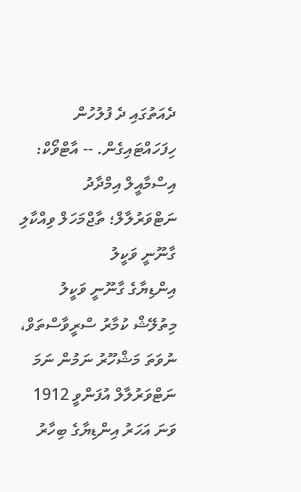ދެއަތުގައި ދެ ފުލުހުން ހިފަހައްޓައިގެން. -- އާޓްވޯކް: އިސްމާއީލް އިމްދާދު
ނަޓްވަރުލާލް؛ ތާޖްމަހަލް ވިއްކާލި ގާނޫނީ ވަކީލު
އިންޑިޔާގެ ގާނޫނީ ވަކީލު މިތުލޭޝް ކުމާރު ސްރީވާސްތަވް، ނުވަތަ މަޝްހޫރު ނަމުން ނަމަ ނަޓްވަރުލާލް އުފަންވީ 1912 ވަނަ އަހަރު އިންޑިޔާގެ ބިހާރު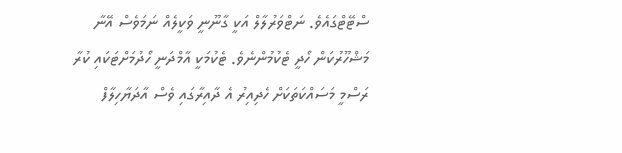ސްޓޭޓްގައެވެ. ނަޓްވަރުލާލް އަކީ ގާނޫނީ ވަކީލެއް ނަމަވެސް އޭނާ މަޝްހޫރުކަން ހޯދީ ޓެކުމުންނެވެ. ޓެކުމަކީ އާމްދަނީ ހޯދުމަށްޓަކައި ކުރާ ރަސްމީ މަސައްކަތަކަށް ހެދިއިރު އެ ދާއިރާގައި ވެސް އާދަޔާހިލާފް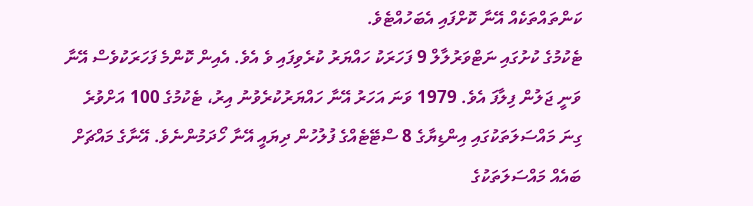ކަންތައްތަކެއް އޭނާ ކޮށްފައި އެބަހުއްޓެވެ.
ޓެކުމުގެ ކުށުގައި ނަޓްވަރުލާލް 9 ފަހަރަކު ހައްޔަރު ކުރެވިފައި ވެ އެވެ. އެއިން ކޮންމެ ފަހަރަކުވެސް އޭނާ ވަނީ ޖަލުން ފިލާފަ އެވެ. 1979 ވަނަ އަހަރު އޭނާ ހައްޔަރުކުރެވުނު އިރު، ޓެކުމުގެ 100 އަށްވުރެ ގިނަ މައްސަލަތަކުގައި އިންޑިޔާގެ 8 ސްޓޭޓެއްގެ ފުލުހުން ދިޔައީ އޭނާ ހޯދަމުންނެވެ. އޭނާގެ މައްޗަށް ބައެއް މައްސަލަތަކުގެ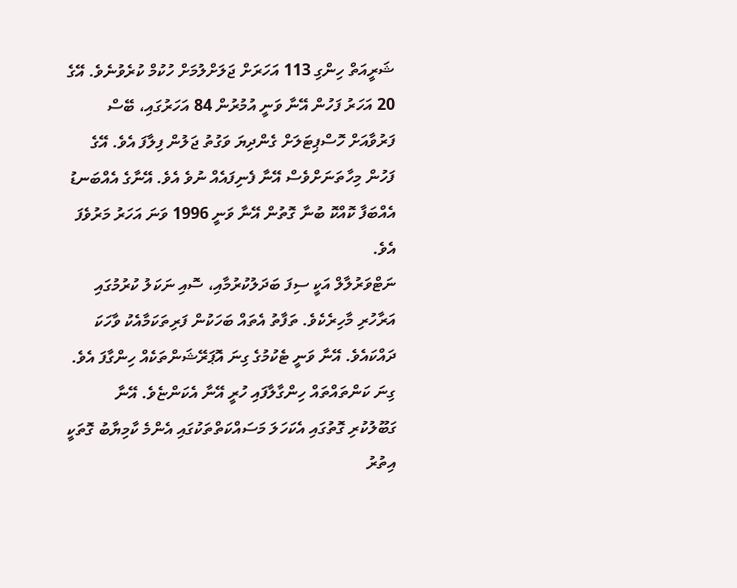ޝަރީއަތް ހިންގި 113 އަހަރަށް ޖަލަށްލުމަށް ހުކުމް ކުރެވުނެވެ. އޭގެ 20 އަހަރު ފަހުން އޭނާ ވަނީ އުމުރުން 84 އަހަރުގައި، ބޭސް ފަރުވާއަށް ހޮސްޕިޓަލަށް ގެންދިޔަ ވަގުތު ޖަލުން ފިލާފަ އެވެ. އޭގެ ފަހުން މިހާތަނަށްވެސް އޭނާ ފެނިފައެއް ނުވެ އެވެ. އޭނާގެ އެއްބަނޑު އެއްބަފާ ކޮއްކޮ ބުނާ ގޮތުން އޭނާ ވަނީ 1996 ވަނަ އަހަރު މަރުވެފަ އެވެ.
ނަޓްވަރުލާލް އަކީ ސިފަ ބަދަލުކުރުމާއި، ސޮއި ނަކަލު ކުރުމުގައި އަރާހުރި މާހިރެކެވެ. ތަފާތު އެތައް ބަހަކުން ފަރިތަކަމާއެކު ވާހަކަ ދައްކައެވެ. އޭނާ ވަނީ ޓެކުމުގެ ގިނަ އޮޕަރޭޝަންތަކެއް ހިންގާފަ އެވެ. ގިނަ ކަންތައްތައް ހިންގާލާފައި ހުރީ އޭނާ އެކަންޏެވެ. އޭނާ ގަބޫލުކުރި ގޮތުގައި އެކަހަލަ މަސައްކަތްތަކުގައި އެންމެ ކާމިޔާބު ގޮތަކީ އިތުރު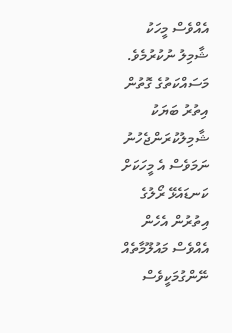އެއްވެސް މީހަކު ޝާމިލު ނުކުރުމެވެ. މަސައްކަތުގެ ގޮތުން އިތުރު ބަޔަކު ޝާމިލުކުރަންޖެހުނު ނަމަވެސް އެ މީހަކަށް ކަނޑައެޅޭ ރޯލުގެ އިތުރުން އެހެން އެއްވެސް މައުލޫމާތެއް ނޭންގުމަކީވެސް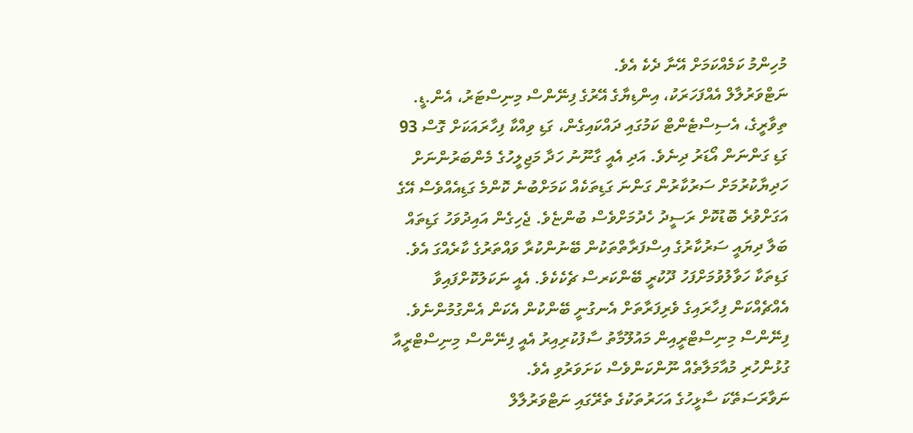މުހިންމު ކަމެއްކަމަށް އޭނާ ދެކެ އެވެ.
ނަޓްވަރުލާލް އެއްފަހަރަކު، އިންޑިޔާގެ އޭރުގެ ފިނޭންސް މިނިސްޓަރު، އެން.ޑީ. ތިވާރީގެ، އެސިސްޓެންޓް ކަމުގައި ދައްކައިގެން، ގަޑި ވިއްކާ ފިހާރައަކަށް ގޮސް 93 ގަޑި ގަންނަން އޯޑަރު ދިނެވެ. އަދި އެއީ ގާނޫނު ހަދާ މަޖިލީހުގެ މެންބަރުންނަށް ހަދިޔާކުރުމަށް ސަރުކާރުން ގަންނަ ގަޑިތަކެއް ކަމަށްބުނެ ކޮންމެ ގަޑިއެއްވެސް އޭގެ އަގަށްވުރެ ބޮޑުކޮށް ރަސީދު ހެދުމަށްވެސް ބުންޏެވެ. ޖެހިގެން އައިދުވަހު ގަޑިތައް ބަލާ ދިޔައީ ސަރުކާރުގެ އިސްފަރާތްތަކުން ބޭނުންކުރާ ވައްތަރުގެ ކާރެއްގަ އެވެ. ގަޑިތަކާ ހަވާލުވުމަށްފަހު ދޫކުރީ ބޭންކަރސް ޗެކެކެވެ. އެއީ ނަކަލުކޮށްފައިވާ އެއްޗެއްކަން ފިހާރައިގެ ވެރިފަރާތަށް އެނގުނީ ބޭންކުން އެކަން އެންގުމުންނެވެ. ފިނޭންސް މިނިސްޓްރީއިން މައުލޫމާތު ސާފުކުރިއިރު އެއީ ފިނޭންސް މިނިސްޓްރީއާ ގުޅުންހުރި މުއާމަލާތެއް ނޫންކަންވެސް ކަށަވަރުވި އެވެ.
ނަވާރަސަތޭކަ ސާޅީހުގެ އަހަރުތަކުގެ ތެރޭގައި ނަޓްވަރުލާލް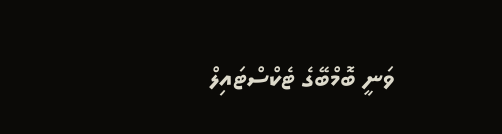ވަނީ ބޮމްބޭގެ ޓެކްސްޓައިލް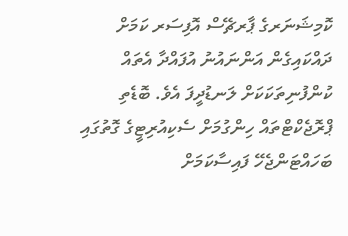ކޮމިޝަނަރގެ ޕާރޗޭސް އޮފިސަރ ކަމަށް ދައްކައިގެން އަންނައުނު އުފައްދާ އެތައް ކުންފުނިތަކަކަށް ލަނޑުދީފަ އެވެ. ބޮޑެތި ޕްރޮޖެކްޓްތައް ހިންގުމަށް ސެކިއުރިޓީގެ ގޮތުގައި ބަހައްޓަންޖެހޭ ފައިސާކަމަށް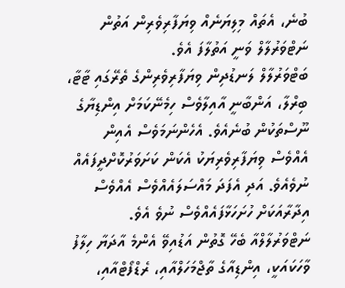ބުނެ، އެތައް މިލިޔަނެއް ވިޔަފާރިވެރިން އަތުން ނަޓްވަރުލާލް ވަނީ އަތުލާފަ އެވެ.
ބަޓްވަރުލާލް ލަނޑުދިން ވިޔަފާރިވެރިންގެ ތެރޭގައި ޓާޓާ، ބިރްލާ، އަންބާނީ އާއިލާވެސް ހިމެނޭކަމަށް އިންޑިޔާގެ ނޫސްތަކުން ބުނެއެވެ. އެހެންނަމަވެސް އެއިން އެއްވެސް ވިޔަފާރިވެރިޔަކު އެކަން ކަށަވަރުކޮށްދީފައެއް ނުވެއެވެ. އަދި އެފަދަ މައްސަލައެއްވެސް އެއްވެސް އިދާރާއަކަށް ހުށަހަޅާފައެއްވެސް ނުވެ އެވެ.
ނަޓްވަރުލާލްއާ ބެހޭ ގޮތުން އަޑުއިވޭ އެންމެ އާދަޔާ ހިލާފު ވާހަކައަކީ، އިންޑިއާގެ ތާޖްމަހަލްއާއި، ރެޑްފޯޓްއާއި،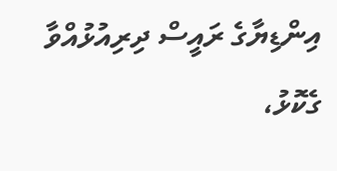އިންޑިޔާގެ ރައީސް ދިރިއުޅުއްވާ ގެކޮޅު،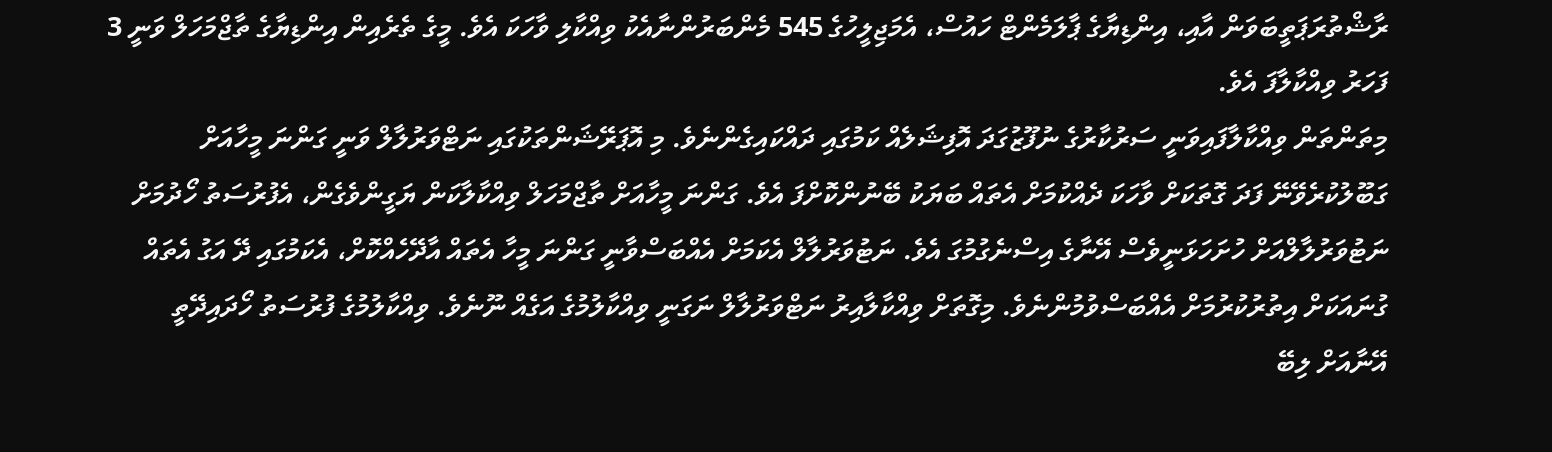ރާޝްތުރަޕަތީބަވަން އާއި، އިންޑިޔާގެ ޕާލަމެންޓް ހައުސް، އެމަޖިލީހުގެ 545 މެންބަރުންނާއެކު ވިއްކާލި ވާހަކަ އެވެ. މީގެ ތެރެއިން އިންޑިޔާގެ ތާޖްމަހަލް ވަނީ 3 ފަހަރު ވިއްކާލާފަ އެވެ.
މިތަންތަން ވިއްކާލާފައިވަނީ ސަރުކާރުގެ ނުފޫޒުގަދަ އޮފިޝަލެއް ކަމުގައި ދައްކައިގެންނެވެ. މި އޮޕަރޭޝަންތަކުގައި ނަޓްވަރުލާލް ވަނީ ގަންނަ މީހާއަށް ގަބޫލުކުރެވޭނޭ ފަދަ ގޮތަކަށް ވާހަކަ ދެއްކުމަށް އެތައް ބަޔަކު ބޭނުންކޮށްފަ އެވެ. ގަންނަ މީހާއަށް ތާޖްމަހަލް ވިއްކާލާކަން ޔަގީންވެގެން، އެފުރުސަތު ހޯދުމަށް ނަޓުވަރުލާލްއަށް ހުށަހަޅަނީވެސް އޭނާގެ އިސްނެގުމުގަ އެވެ. ނަޓުވަރުލާލް އެކަމަށް އެއްބަސްވާނީ ގަންނަ މީހާ އެތައް އާދޭހެއްކޮށް، އެކަމުގައި ދޭ އަގު އެތައް ގުނައަކަށް އިތުރުކުރުމަށް އެއްބަސްވުމުންނެވެ. މިގޮތަށް ވިއްކާލާއިރު ނަޓްވަރުލާލް ނަގަނީ ވިއްކާލުމުގެ އަގެއް ނޫނެވެ. ވިއްކާލުމުގެ ފުރުސަތު ހޯދައިދޭތީ އޭނާއަށް ލިބޭ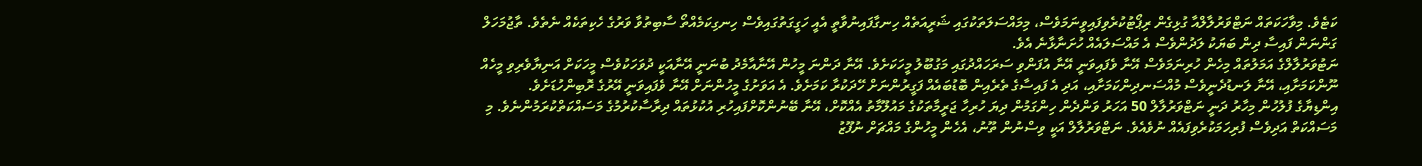ކަޓެވެ. މިވާހަކަތައް ނަޓްވަރުލާލްއާ ގުޅިގެން ރިޕޯޓުކުރެވިފައިވީނަމަވެސް، މިމައްސަލަތަކުގައި ޝަރީއަތެއް ހިނގާފައިނުވާތީ އެއީ ހަގީގަތުގައިވެސް ހިނގިކަމެއްތޯ ސާބިތުވާ ވަރުގެ ހެކިތަކެއް ނެތެވެ. ތާޖުމަހަލް ގަންނަން ފައިސާ ދިން ބަޔަކު ލަދުންވެސް އެ މައްސަލައެއް ހުށަނާޅާނެ އެވެ.
ނަޓުވަރުލާލްގެ އަމަލުތައް މިހެން ހުރިނަމަވެސް އޭނާ ވެފައިވަނީ އޭނާ އުފަންވި ސަރަހައްދުގައި މަގުބޫލު މީހަކަށެވެ. އޭނާ ދަންނަ މީހުން އޭނާއާމެދު ބުނަނީ އޭނާއަކީ ދުވަހަކުވެސް މީހަކަށް އަނިޔާވެރިވި މީހެއް ނޫންކަމަށާއި، އޭނާ ލަނޑުދެނީވެސް މުއްސަނދިންކަމަށާއި، އަދި އެ ފައިސާގެ ތެރެއިން ބޮޑުބައެއް ފަގީރުންނަށް ހޭދަކުރާ ކަމަށެވެ. އެ އަވަށުގެ މީހުންނަށް އޭނާ ވެފައިވަނީ އޭރުގެ ރޮބިންހުޑަށެވެ.
އިންޑިޔާގެ ފުލުހުން މިހާރު ދަނީ ނަޓްވަރުލާލް 50 އަހަރު ވަންދެން ހިންގަމުން ދިޔަ ހުރިހާ ޖަރީމާތަކުގެ މައުލޫމާތު އެއްކޮށް، އޭނާ ބޭނުންކޮށްފައިހުރި އުކުޅުތައް ދިރާސާކުރުމުގެ މަސައްކަތްކުރަމުންނެވެ. މި މަސައްކަތް އަދިވެސް ފުރިހަމަކުރެވިފައެއް ނުވެއެވެ. ނަޓްވަރުލާލް އަކީ ވިސްނުން ތޫނު، އެހެން މީހުންގެ މައްޗަށް ނުފޫޒު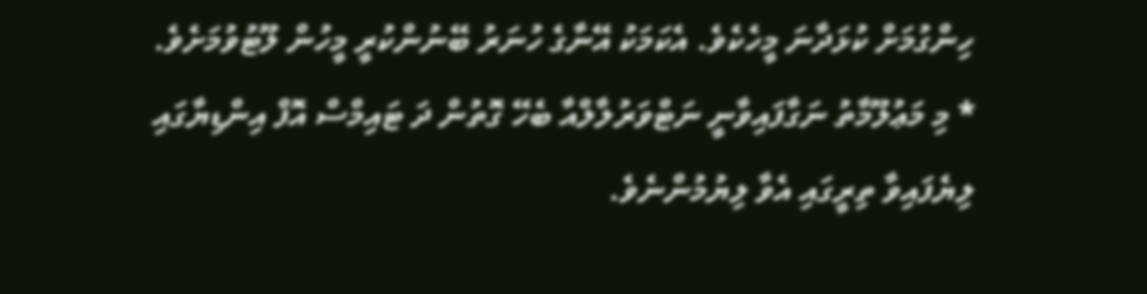ހިންގުމަށް ކުޅަދާނަ މީހެކެވެ. އެކަމަކު އޭނާގެ ހުނަރު ބޭނުންކުރީ މީހުން ލޫޓުވުމަށެވެ.
* މި މަޢުލޫމާތު ނަގާފައިވާނީ ނަޓްވަރުލާލްއާ ބެހޭ ގޮތުން ދަ ޓައިމްސް އޮފް އިންޑިޔާގައި ލިޔެފައިވާ ތިރީގައި އެވާ ލިޔުމުންނެވެ.